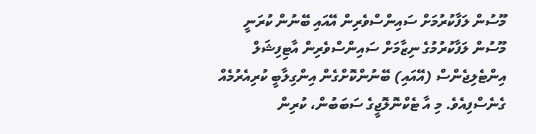މޫސުން ލަފާކުރުމަށް ސައިންސްވެރިން އޭއައި ބޭނުން ކުރަނީ
މޫސުން ލަފާކުރުމުގެ ނިޒާމަށް ސައިންސްވެރިން އާޓިފިޝަލް އިންޓެލިޖެންސް (އޭއައި) ބޭނުންކޮށްގެން އިންގިލާބީ ކުރިއެރުމެއް ގެނެސްފިއެވެ. މި އާ ޓެކްނޮލޮޖީގެ ސަބަބުން، ކުރިން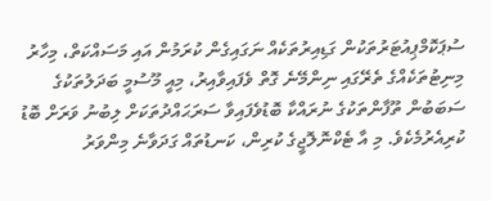ސުޕަކޮމްޕިއުޓަރުތަކުން ގަޑިއިރުތަކެއް ނަގައިގެން ކުރަމުން އައި މަސައްކަތް، މިހާރު މިނިޓުތަކެއްގެ ތެރޭގައި ނިންމޭނެ ގޮތް ވެފައިވާއިރު، މިއީ މޫސުމީ ބަދަލުތަކުގެ ސަބަބުން ތޫފާންތަކުގެ ނުރައްކާ ބޮޑުވެފައިވާ ސަރަޙައްދުތަކަށް ލިބުނު ވަރަށް ބޮޑު ކުރިއެރުމެކެވެ. މި އާ ޓެކްނޮލޮޖީގެ ކުރިން، ކަނޑުތައް ގަދަވާނެ މިންވަރު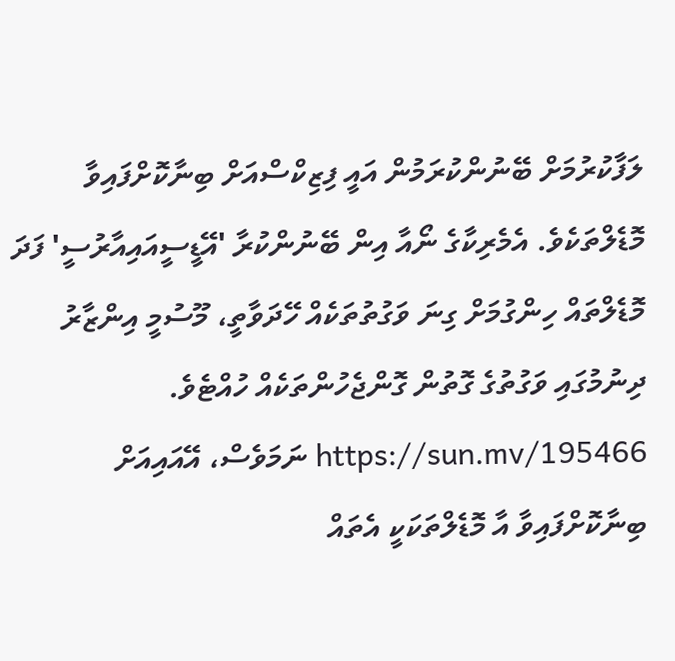ލަފާކުރުމަށް ބޭނުންކުރަމުން އައީ ފިޒިކްސްއަށް ބިނާކޮށްފައިވާ މޮޑެލްތަކެވެ. އެމެރިކާގެ ނޯއާ އިން ބޭނުންކުރާ 'އޭޑީސީއައިއާރުސީ' ފަދަ މޮޑެލްތައް ހިންގުމަށް ގިނަ ވަގުތުތަކެއް ހޭދަވާތީ، މޫސުމީ އިންޒާރު ދިނުމުގައި ވަގުތުގެ ގޮތުން ގޮންޖެހުންތަކެއް ހުއްޓެވެ. https://sun.mv/195466 ނަމަވެސް، އޭއައިއަށް ބިނާކޮށްފައިވާ އާ މޮޑެލްތަކަކީ އެތައް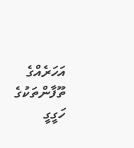އަހަރެއްގެ ތޫފާންތަކުގެ ހަގީގީ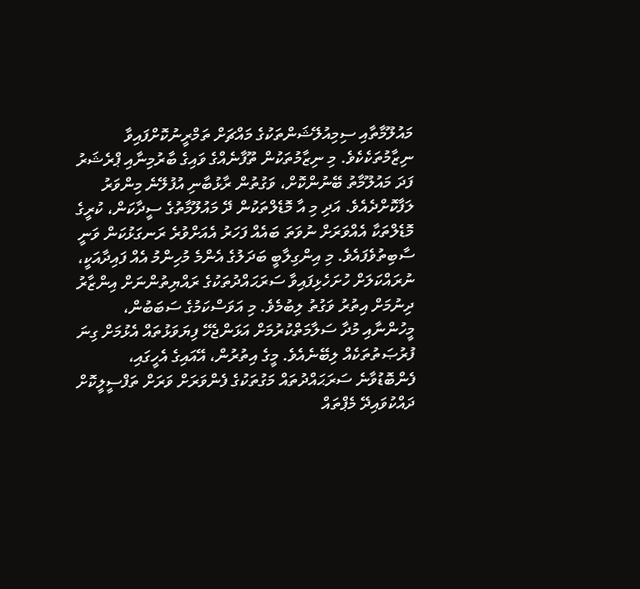މައުލޫމާތާއި ސިމިއުލޭޝަންތަކުގެ މައްޗަށް ތަމްރީނުކޮށްފައިވާ ނިޒާމުތަކެކެވެ. މި ނިޒާމުތަކުން ތޫފާނެއްގެ ވައިގެ ބާރުމިނާއި ޕްރެޝަރު ފަދަ މައުލޫމާތު ބޭނުންކޮށް، ވަގުތުން ރާޅުބާނި އުފުލޭނެ މިންވަރު ލަފާކޮށްދެއެވެ. އަދި މި އާ މޮޑެލްތަކުން ދޭ މައުލޫމާތުގެ ސީދާކަން، ކުރީގެ މޮޑެލްތަކާ އެއްވަރަށް ނުވަތަ ބައެއް ފަހަރު އެއަށްވުރެ ރަނގަޅުކަން ވަނީ ސާބިތުވެފައެވެ. މި އިންގިލާބީ ބަދަލުގެ އެންމެ މުހިންމު އެއް ފައިދާއަކީ، ނުރައްކަލަށް ހުށަހެޅިފައިވާ ސަރަޙައްދުތަކުގެ ރައްޔިތުންނަށް އިންޒާރު ދިނުމަށް އިތުރު ވަގުތު ލިބުމެވެ. މި އަވަސްކަމުގެ ސަބަބުން، މީހުންނާއި މުދާ ސަލާމަތްކުރުމަށް އަޅަންޖެހޭ ފިޔަވަޅުތައް އެޅުމަށް ގިނަ ފުރުޞަތުތަކެއް ލިބޭނެއެވެ. މީގެ އިތުރުން، އޭއައިގެ އެހީގައި، ފެންބޮޑުވާނެ ސަރަޙައްދުތައް މަގުތަކުގެ ފެންވަރަށް ވަރަށް ތަފްސީލީކޮށް ދައްކުވައިދޭ މެޕްތައް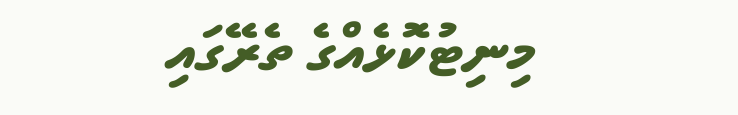މިނިޓުކޮޅެއްގެ ތެރޭގައި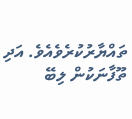ތައްޔާރުކުރެވެއެވެ. އަދި ތޫފާނަކުން ލިބޭ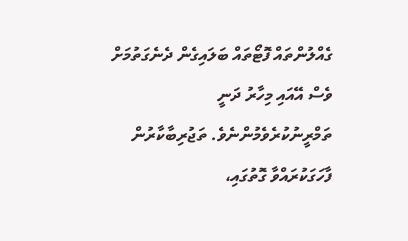ގެއްލުންތައް ފޮޓޯތައް ބަލައިގެން ދެނެގަތުމަށް ވެސް އޭއައި މިހާރު ދަނީ ތަމްރީނުކުރެވެމުންނެވެ. ތަޖުރިބާކާރުން ފާހަގަކުރައްވާ ގޮތުގައި،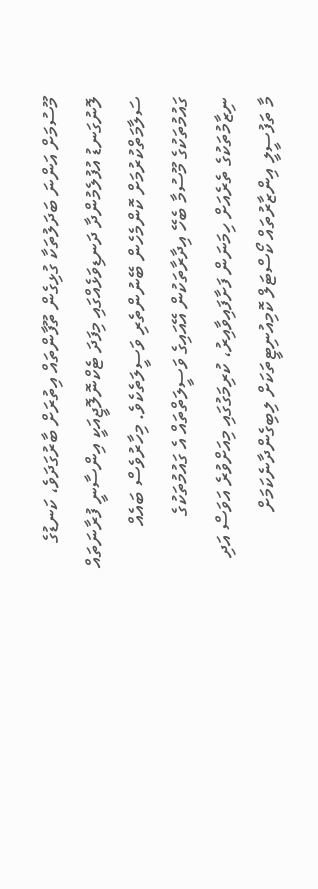މޫސުމަށް އަންނަ ބަދަލުތަކާ ގުޅިގެން ތޫފާންތައް އިތުރަށް ބާރުގަދަވެ، ކަނޑުގެ ލޮނުގަނޑު އުފުލެމުންދާ ދަނޑިވަޅެއްގައި މިފަދަ ޓެކްނޮލޮޖީއަކީ އިންސާނީ ފުރާނަތައް ސަލާމަތްކުރުމަށް ކޮންމެހެން ބޭނުންތެރި ވަސީލަތެކެވެ. މިހާރުވެސް ބައެއް ގައުމުތަކުގެ މޫސުމާ ބެހޭ އިދާރާތަކުން އޭއައިގެ ވަސީލަތްތައް އެ ގައުމުތަކުގެ ނިޒާމުތަކުގެ ތެރެއަށް ހިމަނަން ފަށާފައިވާއިރު، ކުރިމަގުގައި މިއަށްވުރެ އަވަސް އަދި މާ ތަފުސީލީ އިންޒާރުތައް ކޯސްޓަލް ކޮމިއުނިޓީތަކަށް ލިބިގެންދާނެކަމަށް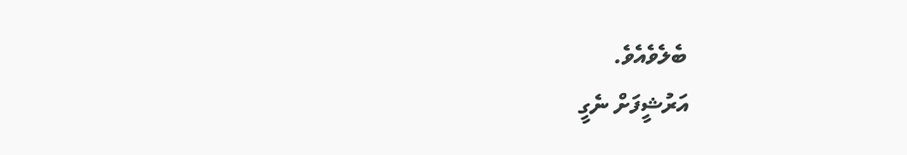ބެލެވެއެވެ.
އަރުޝީފަށް ނެގީ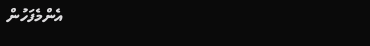އެންމެފަހުން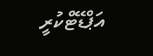އަޕްޑޭޓްކުރީ